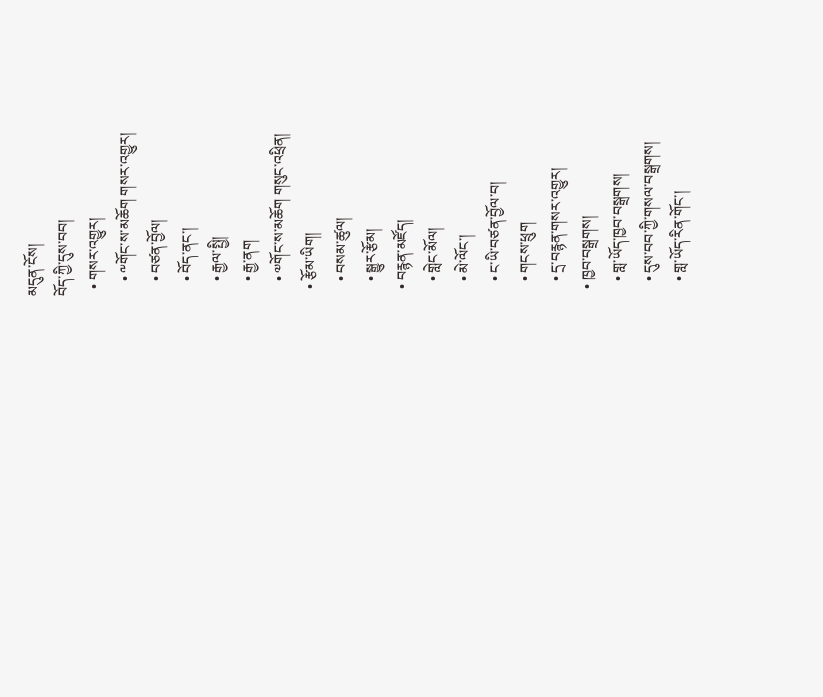མདུན་ངོས།
བོད་ཀྱི་དུས་བབ།
  • གསར་འགྱུར།
    • ༸གོང་ས་མཆོག གསར་འགྱུར།
    • བཙན་བྱོལ།
    • བོད་ནང་།
    • རྒྱལ་སྤྱི།
    • རྒྱ་ནག
    • ༧གོང་ས་མཆོག གསུང་འཕྲིན།
  • རྩོམ་ཡིག།
    • བསམ་ཚུལ།
    • སྒྱུར་རྩོམ།
  • བརྙན་མཛོད།
    • གླེང་མོལ།
    • མེ་ལོང་།
    • ང་ཡི་བཙན་བྱོལ་བ།
    • གངས་ཕྲུག
    • དྲ་བརྙན་གསར་འགྱུར།
  • ཁྱབ་བསྒྲགས།
    • གླ་ཡོད་ཁྱབ་བསྒྲགས།
    • དུས་བབ་ཀྱི་གསལ་བསྒྲགས།
    • གླ་ཡོད་རིན་གོང་།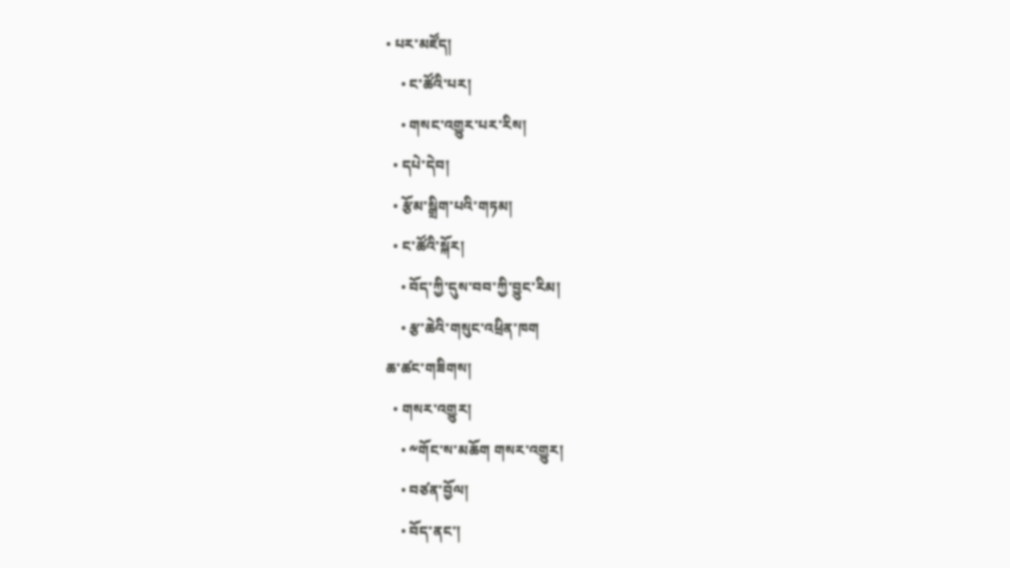• པར་མཛོད།
    • ང་ཚོའི་པར།
    • གསང་འགྱུར་པར་རིས།
  • དཔེ་དེབ།
  • རྩོམ་སྒྲིག་པའི་གཏམ།
  • ང་ཚོའི་སྐོར།
    • བོད་ཀྱི་དུས་བབ་ཀྱི་བྱུང་རིམ།
    • རྩ་ཆེའི་གསུང་འཕྲིན་ཁག
ཆ་ཚང་གཟིགས།
  • གསར་འགྱུར།
    • ༸གོང་ས་མཆོག གསར་འགྱུར།
    • བཙན་བྱོལ།
    • བོད་ནང་།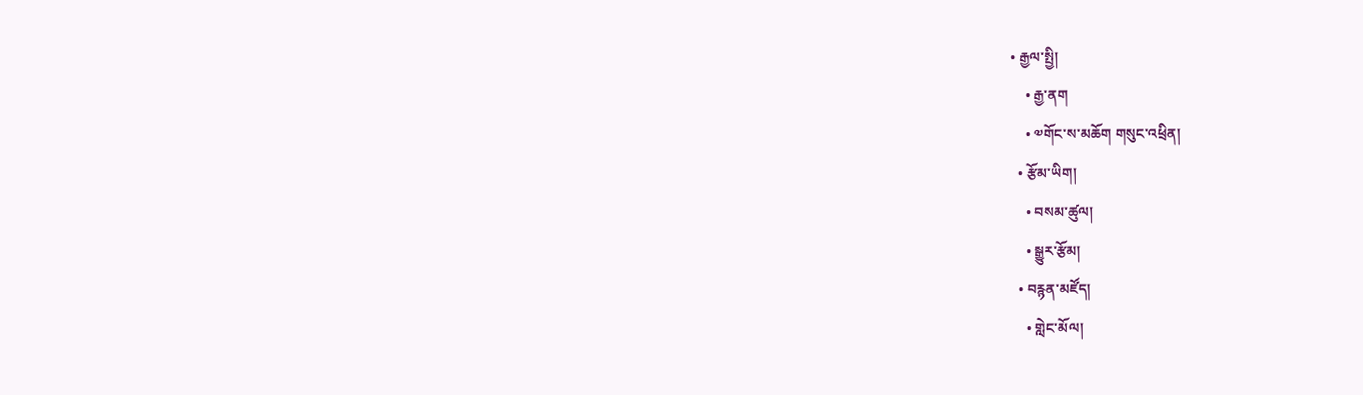• རྒྱལ་སྤྱི།
    • རྒྱ་ནག
    • ༧གོང་ས་མཆོག གསུང་འཕྲིན།
  • རྩོམ་ཡིག།
    • བསམ་ཚུལ།
    • སྒྱུར་རྩོམ།
  • བརྙན་མཛོད།
    • གླེང་མོལ།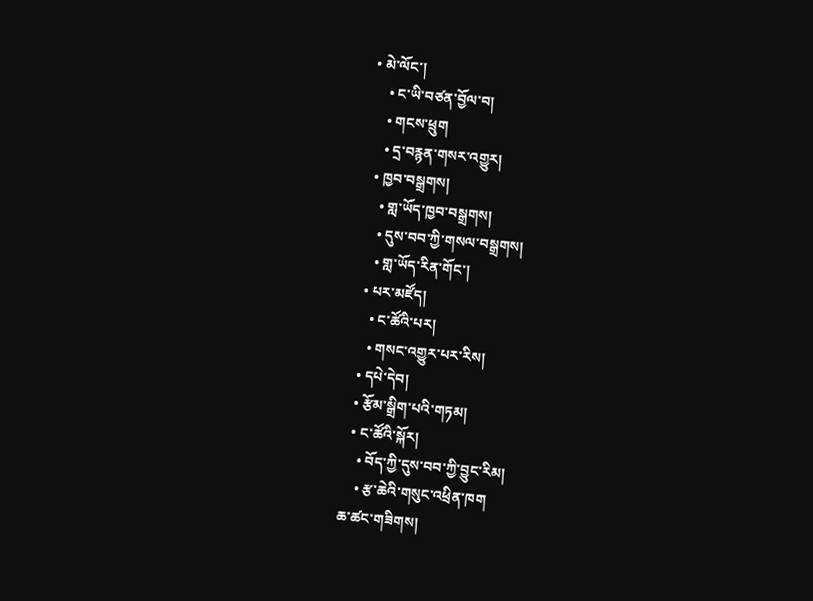• མེ་ལོང་།
    • ང་ཡི་བཙན་བྱོལ་བ།
    • གངས་ཕྲུག
    • དྲ་བརྙན་གསར་འགྱུར།
  • ཁྱབ་བསྒྲགས།
    • གླ་ཡོད་ཁྱབ་བསྒྲགས།
    • དུས་བབ་ཀྱི་གསལ་བསྒྲགས།
    • གླ་ཡོད་རིན་གོང་།
  • པར་མཛོད།
    • ང་ཚོའི་པར།
    • གསང་འགྱུར་པར་རིས།
  • དཔེ་དེབ།
  • རྩོམ་སྒྲིག་པའི་གཏམ།
  • ང་ཚོའི་སྐོར།
    • བོད་ཀྱི་དུས་བབ་ཀྱི་བྱུང་རིམ།
    • རྩ་ཆེའི་གསུང་འཕྲིན་ཁག
ཆ་ཚང་གཟིགས།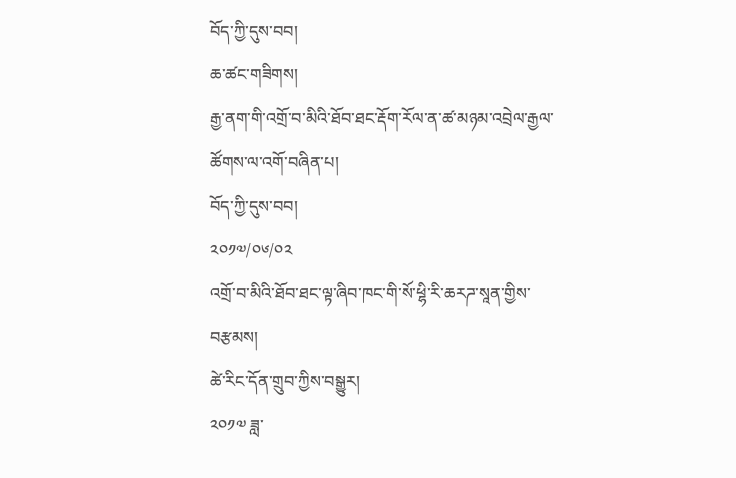བོད་ཀྱི་དུས་བབ།
ཆ་ཚང་གཟིགས།
རྒྱ་ནག་གི་འགྲོ་བ་མིའི་ཐོབ་ཐང་རྡོག་རོལ་ན་ཚ་མཉམ་འབྲེལ་རྒྱལ་ཚོགས་ལ་འགོ་བཞིན་པ།
བོད་ཀྱི་དུས་བབ།
༢༠༡༧/༠༦/༠༢
འགྲོ་བ་མིའི་ཐོབ་ཐང་ལྟ་ཞིབ་ཁང་གི་སོ་ཕྷི་རི་ཆརཌ་སཱན་གྱིས་བརྩམས།
ཚེ་རིང་དོན་གྲུབ་ཀྱིས་བསྒྱུར།
༢༠༡༧ ཟླ་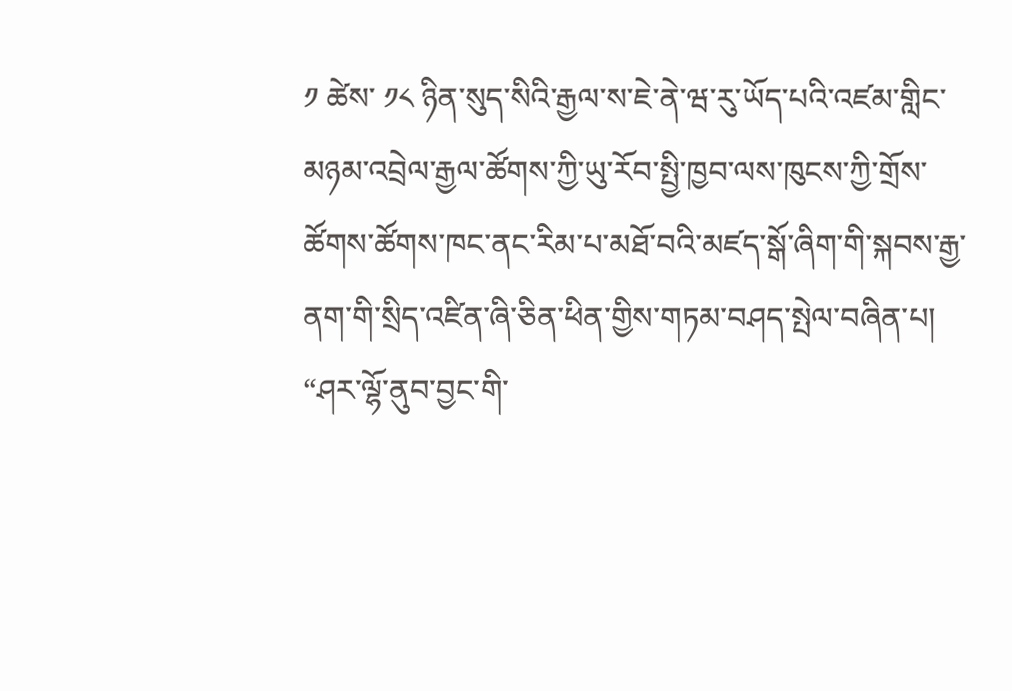༡ ཚེས་ ༡༨ ཉིན་སུད་སིའི་རྒྱལ་ས་ཇེ་ནེ་ཝ་རུ་ཡོད་པའི་འཛམ་གླིང་མཉམ་འབྲེལ་རྒྱལ་ཚོགས་ཀྱི་ཡུ་རོབ་སྤྱི་ཁྱབ་ལས་ཁུངས་ཀྱི་གྲོས་ཚོགས་ཚོགས་ཁང་ནང་རིམ་པ་མཐོ་བའི་མཛད་སྒོ་ཞིག་གི་སྐབས་རྒྱ་ནག་གི་སྲིད་འཛིན་ཞི་ཅིན་ཕིན་གྱིས་གཏམ་བཤད་སྤེལ་བཞིན་པ།
“ཤར་ལྷོ་ནུབ་བྱང་གི་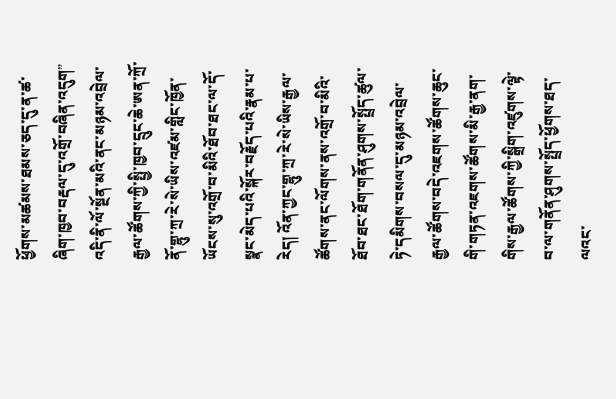ཕྱོགས་མཚམས་ཐམས་ཅད་དུ་ན་ཚ་ཞིག་ཁྱབ་བརྡལ་དུ་འགྲོ་བཞིན་འདུག” འདི་ནི་ལོ་སྔོན་མའི་ནང་མཉམ་འབྲེལ་རྒྱལ་ཚོགས་ཀྱི་སྤྱི་ཁྱབ་དྲུང་ཆེ་ཨན་ཀྲོ་ནོ་གྷུ་ཀྲ་རེ་སེ་ཡིས་འཛམ་གླིང་ཁྱོན་ཡོངས་སུ་འགྲོ་བ་མིའི་ཐོབ་ཐང་ལ་དོ་སྣང་མེད་པའི་སྐོར་བརྗོད་པའི་རྣམ་པ་རེད། འོན་ཀྱང་གྷུ་ཀྲ་རེ་སེ་ཡིས་རྒྱལ་ཚོགས་ནང་ལོགས་ནས་འགྲོ་བ་མིའི་ཐོབ་ཐང་ཐོག་གནོན་ཤུགས་སྤྲོད་ཚུལ་ཏེ་དམིགས་བསལ་དུ་མཉམ་འབྲེལ་རྒྱལ་ཚོགས་བདེ་འཇགས་ཚོགས་ཆུང་གི་གཏན་འཇགས་ཚོགས་མི་རྒྱ་ནག་གིས་རྒྱལ་ཚོགས་ཀྱི་སྒྲིག་འཛུགས་ལྟེ་བ་ལ་གནོན་ཤུགས་སྤྲོད་ཕྱོགས་ཐད་ལའང་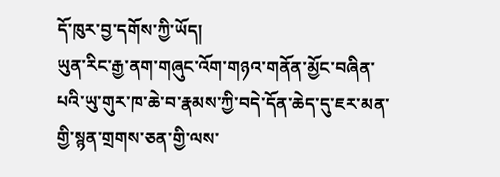དོ་ཁུར་བྱ་དགོས་ཀྱི་ཡོད།
ཡུན་རིང་རྒྱ་ནག་གཞུང་འོག་གཉའ་གནོན་མྱོང་བཞིན་པའི་ཡུ་གུར་ཁ་ཆེ་བ་རྣམས་ཀྱི་བདེ་དོན་ཆེད་དུ་ཇར་མན་གྱི་སྙན་གྲགས་ཅན་གྱི་ལས་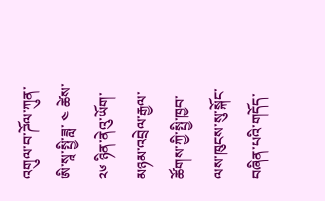འགུལ་བ་ཌོལ་ཀུན་ཨི་སཱ་སྤྱི་ཟླ་ ༤ ཚེས་ ༢༦ ཉིན་ནེའུ་ཡོག་མཉམ་འབྲེལ་རྒྱལ་ཚོགས་ཀྱི་སྤྱི་ཁྱབ་ལས་ཁུངས་སུ་སྐོང་བཞིན་པའི་གདོད་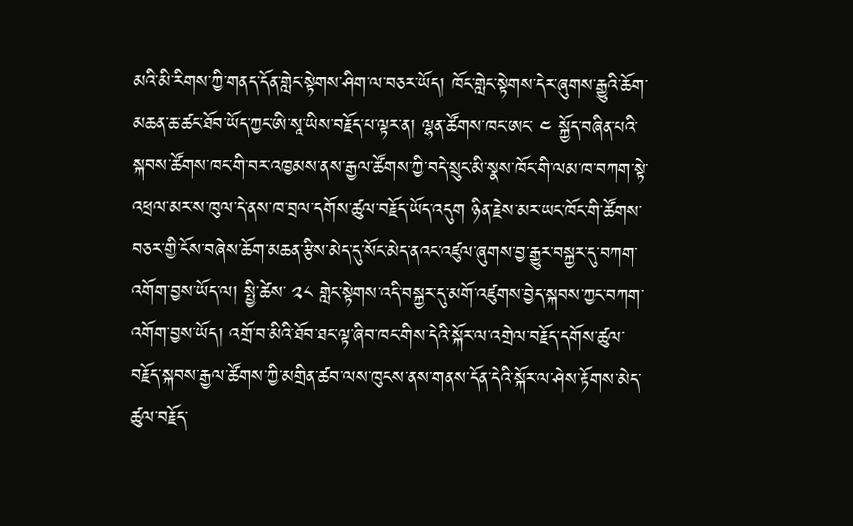མའི་མི་རིགས་ཀྱི་གནད་དོན་གླེང་སྟེགས་ཤིག་ལ་བཅར་ཡོད། ཁོང་གླེང་སྟེགས་དེར་ཞུགས་རྒྱུའི་ཆོག་མཆན་ཆ་ཚང་ཐོབ་ཡོད་ཀྱང་ཨི་སཱ་ཡིས་བརྗོད་པ་ལྟར་ན། ལྷན་ཚོགས་ཁང་ཨང་ ༤ སྐྱོད་བཞིན་པའི་སྐབས་ཚོགས་ཁང་གི་བར་འཁྱམས་ནས་རྒྱལ་ཚོགས་ཀྱི་བདེ་སྲུང་མི་སྣས་ཁོང་གི་ལམ་ཁ་བཀག་སྟེ་འཕྲལ་མར་ས་ཁུལ་དེ་ནས་ཁ་བྲལ་དགོས་ཚུལ་བརྗོད་ཡོད་འདུག ཉིན་རྗེས་མར་ཡང་ཁོང་གི་ཚོགས་བཅར་གྱི་ངོས་བཞེས་ཆོག་མཆན་རྩིས་མེད་དུ་སོང་མེད་ནའང་འཛུལ་ཞུགས་བྱ་རྒྱུར་བསྐྱར་དུ་བཀག་འགོག་བྱས་ཡོད་ལ། སྤྱི་ཚེས་ ༢༨ གླེང་སྟེགས་འདི་བསྐྱར་དུ་མགོ་འཛུགས་བྱེད་སྐབས་ཀྱང་བཀག་འགོག་བྱས་ཡོད། འགྲོ་བ་མིའི་ཐོབ་ཐང་ལྟ་ཞིབ་ཁང་གིས་དེའི་སྐོར་ལ་འགྲེལ་བརྗོད་དགོས་ཚུལ་བརྗོད་སྐབས་རྒྱལ་ཚོགས་ཀྱི་མགྲིན་ཚབ་ལས་ཁུངས་ནས་གནས་དོན་དེའི་སྐོར་ལ་ཤེས་རྟོགས་མེད་ཚུལ་བརྗོད་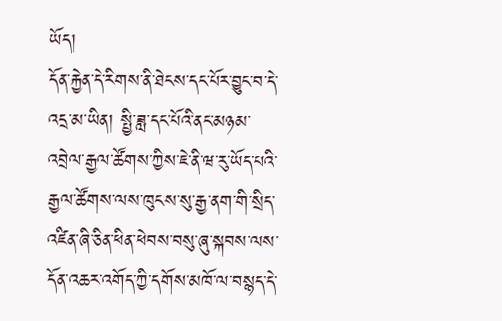ཡོད།
དོན་རྐྱེན་དེ་རིགས་ནི་ཐེངས་དང་པོར་བྱུང་བ་དེ་འདྲ་མ་ཡིན། སྤྱི་ཟླ་དང་པོའི་ནང་མཉམ་འབྲེལ་རྒྱལ་ཚོགས་ཀྱིས་ཇེ་ནི་ཝ་རུ་ཡོད་པའི་རྒྱལ་ཚོགས་ལས་ཁུངས་སུ་རྒྱ་ནག་གི་སྲིད་འཛིན་ཞི་ཅིན་ཕིན་ཕེབས་བསུ་ཞུ་སྐབས་ལས་དོན་འཆར་འགོད་ཀྱི་དགོས་མཁོ་ལ་བསྙད་དེ་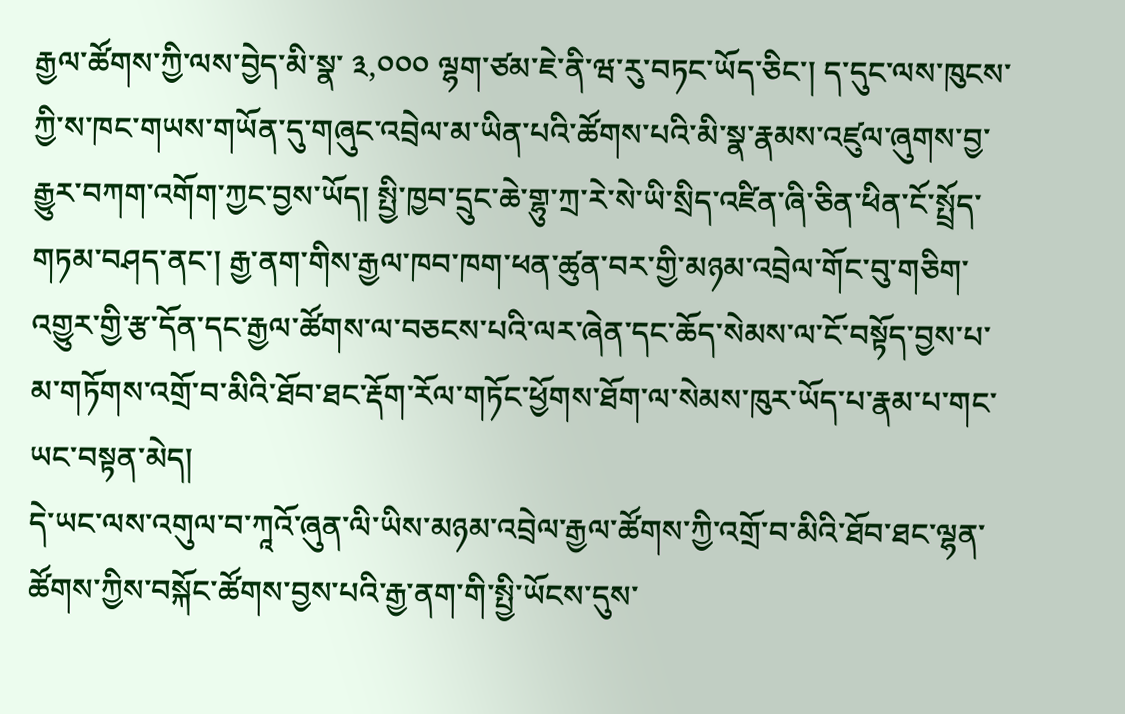རྒྱལ་ཚོགས་ཀྱི་ལས་བྱེད་མི་སྣ་ ༣,༠༠༠ ལྷག་ཙམ་ཇེ་ནི་ཝ་རུ་བཏང་ཡོད་ཅིང་། ད་དུང་ལས་ཁུངས་ཀྱི་ས་ཁང་གཡས་གཡོན་དུ་གཞུང་འབྲེལ་མ་ཡིན་པའི་ཚོགས་པའི་མི་སྣ་རྣམས་འཛུལ་ཞུགས་བྱ་རྒྱུར་བཀག་འགོག་ཀྱང་བྱས་ཡོད། སྤྱི་ཁྱབ་དྲུང་ཆེ་གྷུ་ཀྲ་རེ་སེ་ཡི་སྲིད་འཛིན་ཞི་ཅིན་ཕིན་ངོ་སྤྲོད་གཏམ་བཤད་ནང་། རྒྱ་ནག་གིས་རྒྱལ་ཁབ་ཁག་ཕན་ཚུན་བར་གྱི་མཉམ་འབྲེལ་གོང་བུ་གཅིག་འགྱུར་གྱི་རྩ་དོན་དང་རྒྱལ་ཚོགས་ལ་བཅངས་པའི་ལར་ཞེན་དང་ཆོད་སེམས་ལ་ངོ་བསྟོད་བྱས་པ་མ་གཏོགས་འགྲོ་བ་མིའི་ཐོབ་ཐང་རྡོག་རོལ་གཏོང་ཕྱོགས་ཐོག་ལ་སེམས་ཁུར་ཡོད་པ་རྣམ་པ་གང་ཡང་བསྟན་མེད།
དེ་ཡང་ལས་འགུལ་བ་ཀཱའོ་ཞུན་ལི་ཡིས་མཉམ་འབྲེལ་རྒྱལ་ཚོགས་ཀྱི་འགྲོ་བ་མིའི་ཐོབ་ཐང་ལྷན་ཚོགས་ཀྱིས་བསྐོང་ཚོགས་བྱས་པའི་རྒྱ་ནག་གི་སྤྱི་ཡོངས་དུས་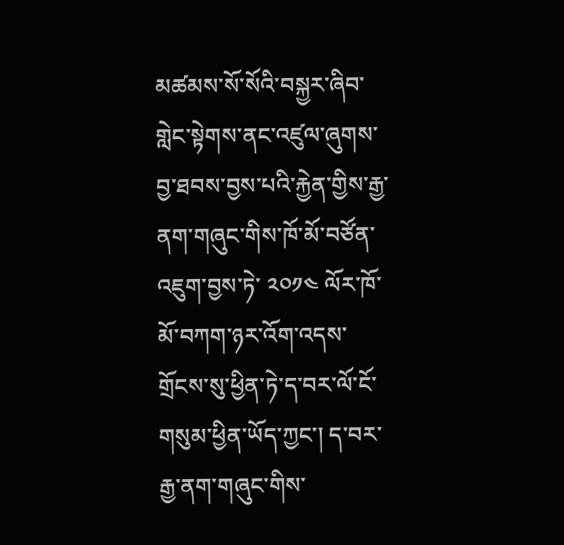མཚམས་སོ་སོའི་བསྐྱར་ཞིབ་གླེང་སྟེགས་ནང་འཛུལ་ཞུགས་བྱ་ཐབས་བྱས་པའི་རྐྱེན་གྱིས་རྒྱ་ནག་གཞུང་གིས་ཁོ་མོ་བཙོན་འཇུག་བྱས་ཏེ་ ༢༠༡༤ ལོར་ཁོ་མོ་བཀག་ཉར་འོག་འདས་གྲོངས་སུ་ཕྱིན་ཏེ་ད་བར་ལོ་ངོ་གསུམ་ཕྱིན་ཡོད་ཀྱང་། ད་བར་རྒྱ་ནག་གཞུང་གིས་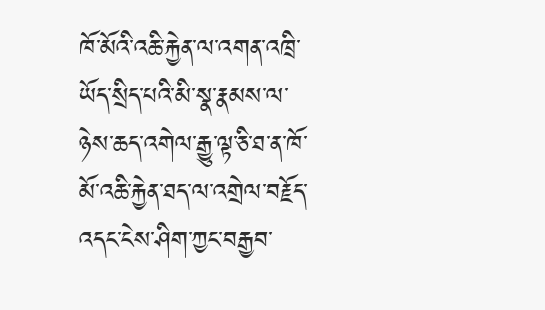ཁོ་མོའི་འཆི་རྐྱེན་ལ་འགན་འཁྲི་ཡོད་སྲིད་པའི་མི་སྣ་རྣམས་ལ་ཉེས་ཆད་འགེལ་རྒྱུ་ལྟ་ཅི་ཐ་ན་ཁོ་མོ་འཆི་རྐྱེན་ཐད་ལ་འགྲེལ་བརྗོད་འདང་ངེས་ཤིག་ཀྱང་བརྒྱབ་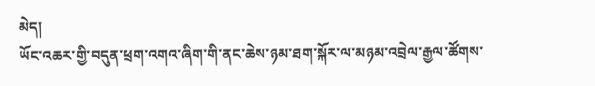མེད།
ཡོང་འཆར་གྱི་བདུན་ཕྲག་འགའ་ཞིག་གི་ནང་ཆེས་ཉམ་ཐག་སྐོར་ལ་མཉམ་འབྲེལ་རྒྱལ་ཚོགས་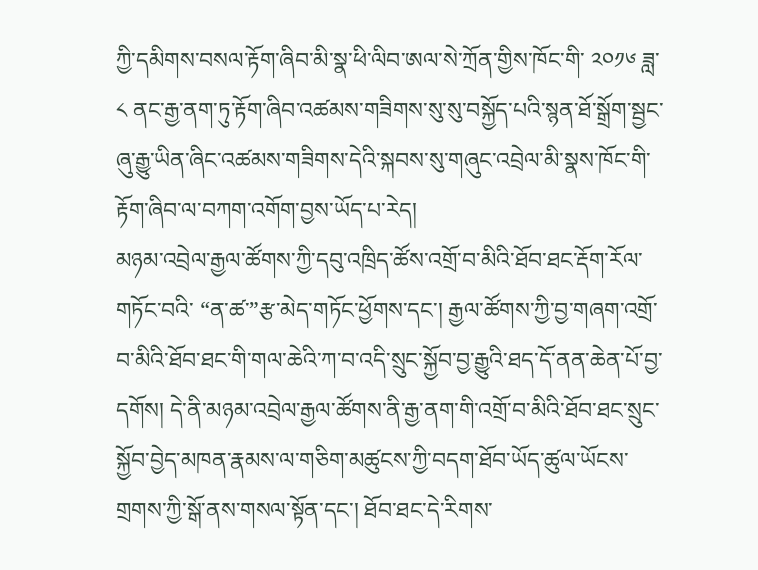ཀྱི་དམིགས་བསལ་རྟོག་ཞིབ་མི་སྣ་ཕི་ལིབ་ཨལ་སེ་ཀྲོན་གྱིས་ཁོང་གི་ ༢༠༡༦ ཟླ་ ༨ ནང་རྒྱ་ནག་ཏུ་རྟོག་ཞིབ་འཚམས་གཟིགས་སུ་སུ་བསྐྱོད་པའི་སྙན་ཐོ་སྒྲོག་སྦྱང་ཞུ་རྒྱུ་ཡིན་ཞིང་འཚམས་གཟིགས་དེའི་སྐབས་སུ་གཞུང་འབྲེལ་མི་སྣས་ཁོང་གི་རྟོག་ཞིབ་ལ་བཀག་འགོག་བྱས་ཡོད་པ་རེད།
མཉམ་འབྲེལ་རྒྱལ་ཚོགས་ཀྱི་དབུ་འཁྲིད་ཚོས་འགྲོ་བ་མིའི་ཐོབ་ཐང་རྡོག་རོལ་གཏོང་བའི་ “ན་ཚ་”རྩ་མེད་གཏོང་ཕྱོགས་དང་། རྒྱལ་ཚོགས་ཀྱི་བྱ་གཞག་འགྲོ་བ་མིའི་ཐོབ་ཐང་གི་གལ་ཆེའི་ཀ་བ་འདི་སྲུང་སྐྱོབ་བྱ་རྒྱུའི་ཐད་དོ་ནན་ཆེན་པོ་བྱ་དགོས། དེ་ནི་མཉམ་འབྲེལ་རྒྱལ་ཚོགས་ནི་རྒྱ་ནག་གི་འགྲོ་བ་མིའི་ཐོབ་ཐང་སྲུང་སྐྱོབ་བྱེད་མཁན་རྣམས་ལ་གཅིག་མཚུངས་ཀྱི་བདག་ཐོབ་ཡོད་ཚུལ་ཡོངས་གྲགས་ཀྱི་སྒོ་ནས་གསལ་སྟོན་དང་། ཐོབ་ཐང་དེ་རིགས་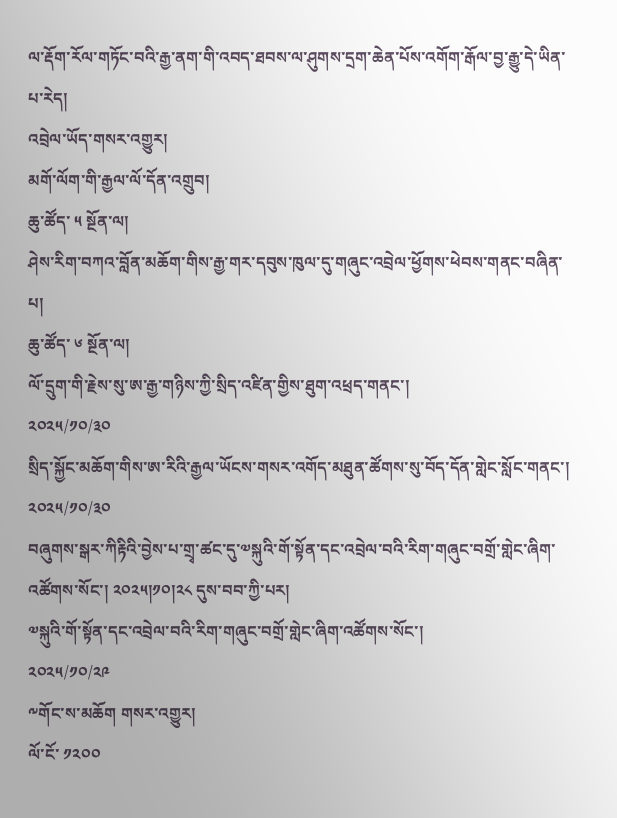ལ་རྡོག་རོལ་གཏོང་བའི་རྒྱ་ནག་གི་འབད་ཐབས་ལ་ཤུགས་དྲག་ཆེན་པོས་འགོག་རྒོལ་བྱ་རྒྱུ་དེ་ཡིན་པ་རེད།
འབྲེལ་ཡོད་གསར་འགྱུར།
མགོ་ལོག་གི་རྒྱལ་ལོ་དོན་འགྲུབ།
ཆུ་ཚོད་ ༥ སྔོན་ལ།
ཤེས་རིག་བཀའ་བློན་མཆོག་གིས་རྒྱ་གར་དབུས་ཁུལ་དུ་གཞུང་འབྲེལ་ཕྱོགས་ཕེབས་གནང་བཞིན་པ།
ཆུ་ཚོད་ ༦ སྔོན་ལ།
ལོ་དྲུག་གི་རྗེས་སུ་ཨ་རྒྱ་གཉིས་ཀྱི་སྲིད་འཛིན་གྱིས་ཐུག་འཕྲད་གནང་།
༢༠༢༥/༡༠/༣༠
སྲིད་སྐྱོང་མཆོག་གིས་ཨ་རིའི་རྒྱལ་ཡོངས་གསར་འགོད་མཐུན་ཚོགས་སུ་བོད་དོན་གླེང་སློང་གནང་།
༢༠༢༥/༡༠/༣༠
བཞུགས་སྒར་ཀིརྟིའི་བྱེས་པ་གྲྭ་ཚང་དུ་༧སྐུའི་གོ་སྟོན་དང་འབྲེལ་བའི་རིག་གཞུང་བགྲོ་གླེང་ཞིག་འཚོགས་སོང་། ༢༠༢༥།༡༠།༢༨ དུས་བབ་ཀྱི་པར།
༧སྐུའི་གོ་སྟོན་དང་འབྲེལ་བའི་རིག་གཞུང་བགྲོ་གླེང་ཞིག་འཚོགས་སོང་།
༢༠༢༥/༡༠/༢༩
༸གོང་ས་མཆོག གསར་འགྱུར།
ལོ་ངོ་ ༡༢༠༠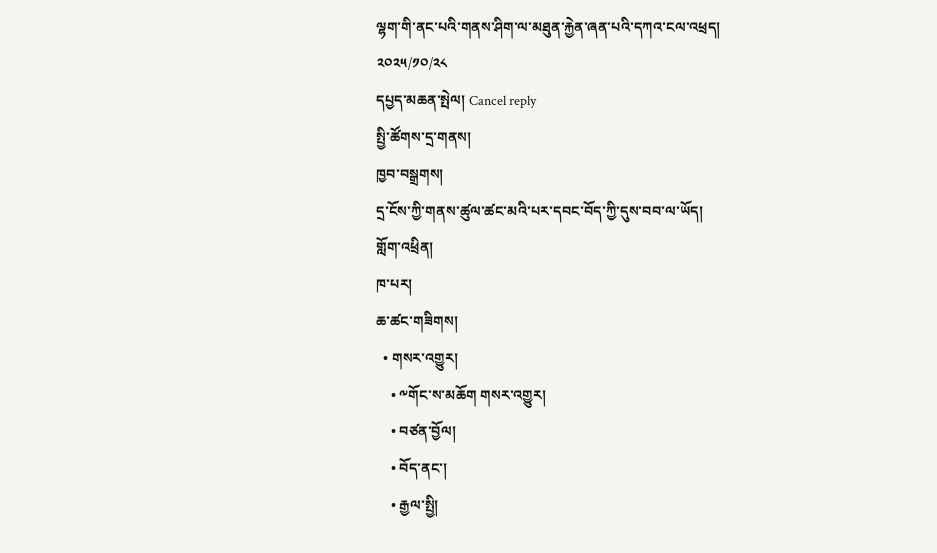ལྷག་གི་ནང་པའི་གནས་ཤིག་ལ་མཐུན་རྐྱེན་ཞན་པའི་དཀའ་ངལ་འཕྲད།
༢༠༢༥/༡༠/༢༨
དཔྱད་མཆན་སྤེལ། Cancel reply
སྤྱི་ཚོགས་དྲ་གནས།
ཁྱབ་བསྒྲགས།
དྲ་ངོས་ཀྱི་གནས་ཚུལ་ཚང་མའི་པར་དབང་བོད་ཀྱི་དུས་བབ་ལ་ཡོད།
གློག་འཕྲིན།
ཁ་པར།
ཆ་ཚང་གཟིགས།
  • གསར་འགྱུར།
    • ༸གོང་ས་མཆོག གསར་འགྱུར།
    • བཙན་བྱོལ།
    • བོད་ནང་།
    • རྒྱལ་སྤྱི།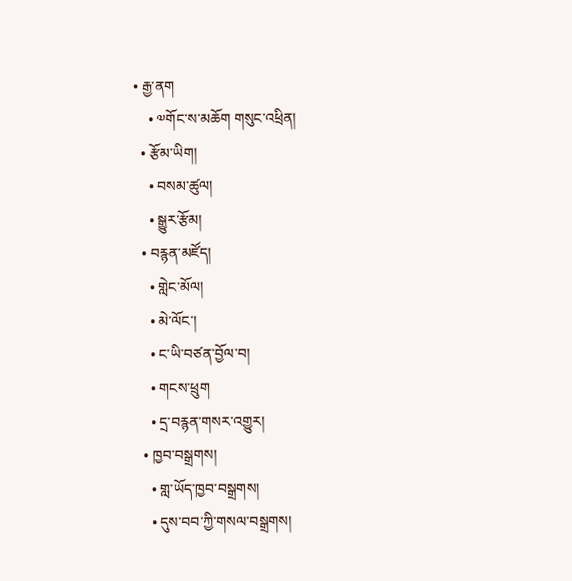• རྒྱ་ནག
    • ༧གོང་ས་མཆོག གསུང་འཕྲིན།
  • རྩོམ་ཡིག།
    • བསམ་ཚུལ།
    • སྒྱུར་རྩོམ།
  • བརྙན་མཛོད།
    • གླེང་མོལ།
    • མེ་ལོང་།
    • ང་ཡི་བཙན་བྱོལ་བ།
    • གངས་ཕྲུག
    • དྲ་བརྙན་གསར་འགྱུར།
  • ཁྱབ་བསྒྲགས།
    • གླ་ཡོད་ཁྱབ་བསྒྲགས།
    • དུས་བབ་ཀྱི་གསལ་བསྒྲགས།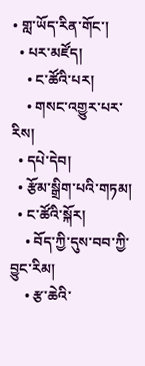• གླ་ཡོད་རིན་གོང་།
  • པར་མཛོད།
    • ང་ཚོའི་པར།
    • གསང་འགྱུར་པར་རིས།
  • དཔེ་དེབ།
  • རྩོམ་སྒྲིག་པའི་གཏམ།
  • ང་ཚོའི་སྐོར།
    • བོད་ཀྱི་དུས་བབ་ཀྱི་བྱུང་རིམ།
    • རྩ་ཆེའི་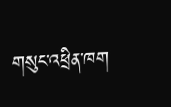གསུང་འཕྲིན་ཁག